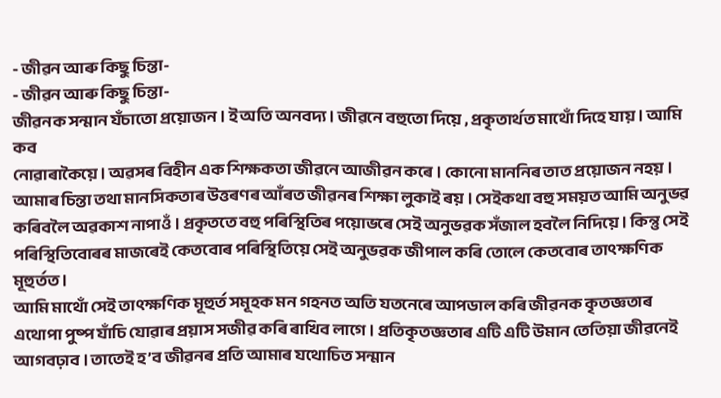- জীৱন আৰু কিছু চিন্তা-
- জীৱন আৰু কিছু চিন্তা-
জীৱনক সন্মান যঁচাতো প্ৰয়োজন । ই অতি অনবদ্য । জীৱনে বহুতো দিয়ে , প্ৰকৃতাৰ্থত মাথোঁ দিহে যায় । আমি কব
নোৱাৰাকৈয়ে । অৱসৰ বিহীন এক শিক্ষকতা জীৱনে আজীৱন কৰে । কোনো মাননিৰ তাত প্ৰয়োজন নহয় । আমাৰ চিন্তা তথা মানসিকতাৰ উত্তৰণৰ আঁৰত জীৱনৰ শিক্ষা লুকাই ৰয় । সেইকথা বহু সময়ত আমি অনুভৱ কৰিবলৈ অৱকাশ নাপাওঁ । প্ৰকৃততে বহু পৰিস্থিতিৰ পয়োভৰে সেই অনুভৱক সঁজাল হবলৈ নিদিয়ে । কিন্তু সেই পৰিস্থিতিবোৰৰ মাজৰেই কেতবোৰ পৰিস্থিতিয়ে সেই অনুভৱক জীপাল কৰি তোলে কেতবোৰ তাৎক্ষণিক মূহুৰ্তত ।
আমি মাথোঁ সেই তাৎক্ষণিক মূহুৰ্ত সমূহক মন গহনত অতি যতনেৰে আপডাল কৰি জীৱনক কৃতজ্ঞতাৰ এথোপা পুষ্প যাঁচি যোৱাৰ প্ৰয়াস সজীৱ কৰি ৰাখিব লাগে । প্ৰতিকৃতজ্ঞতাৰ এটি এটি উমান তেতিয়া জীৱনেই আগবঢ়াব । তাতেই হ’ব জীৱনৰ প্ৰতি আমাৰ যথোচিত সন্মান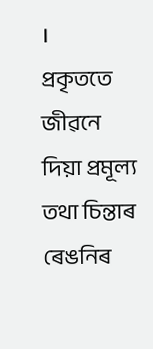।
প্ৰকৃততে জীৱনে দিয়া প্ৰমূল্য তথা চিন্তাৰ ৰেঙনিৰ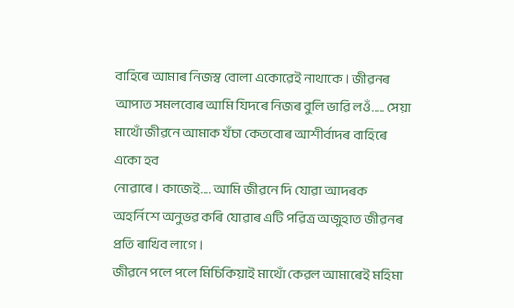বাহিৰে আমাৰ নিজস্ব বোলা একোৱেই নাথাকে । জীৱনৰ আপাত সমলবোৰ আমি যিদৰে নিজৰ বুলি ভাৱি লওঁ..... সেয়া মাথোঁ জীৱনে আমাক যঁচা কেতবোৰ আশীৰ্বাদৰ বাহিৰে একো হব
নোৱাৰে । কাজেই.... আমি জীৱনে দি যোৱা আদৰক অহৰ্নিশে অনুভৱ কৰি যোৱাৰ এটি পৱিত্ৰ অজুহাত জীৱনৰ প্ৰতি ৰাখিব লাগে ।
জীৱনে পলে পলে মিচিকিয়াই মাথোঁ কেৱল আমাৰেই মহিমা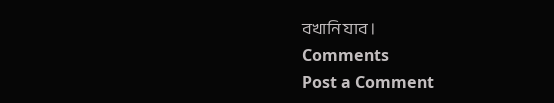বখানি যাব ।
Comments
Post a Comment